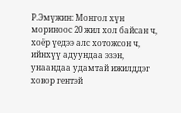Р.Эмүжин: Монгол хүн мориноос 20 жил хол байсан ч, хоёр үедээ алс хотожсон ч, ийнхүү адуундаа эзэн, унаандаа удамтай ижилддэг ховор гентэй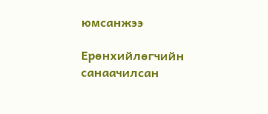юмсанжээ

Ерөнхийлөгчийн санаачилсан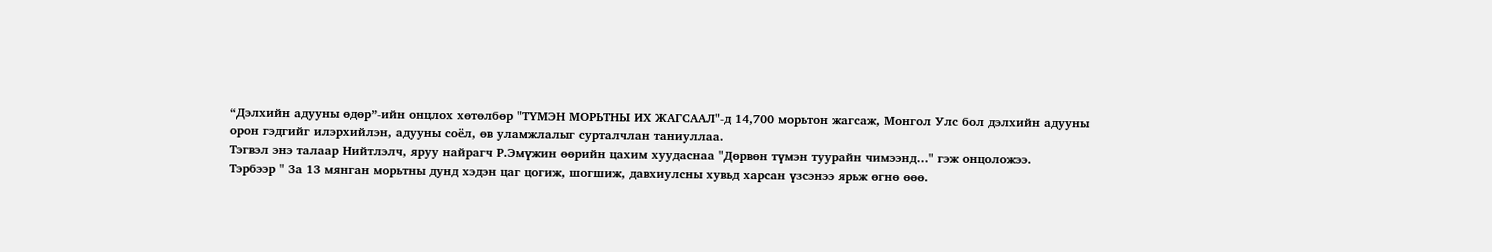“Дэлхийн адууны өдөр”-ийн онцлох хөтөлбөр "ТҮМЭН МОРЬТНЫ ИХ ЖАГСААЛ"-д 14,700 морьтон жагсаж, Монгол Улс бол дэлхийн адууны орон гэдгийг илэрхийлэн, адууны соёл, өв уламжлалыг сурталчлан таниуллаа.
Тэгвэл энэ талаар Нийтлэлч, яруу найрагч Р.Эмүжин өөрийн цахим хуудаснаа "Дөрвөн түмэн туурайн чимээнд…" гэж онцоложээ.
Тэрбээр " За 13 мянган морьтны дунд хэдэн цаг цогиж, шогшиж, давхиулсны хувьд харсан үзсэнээ ярьж өгнө өөө.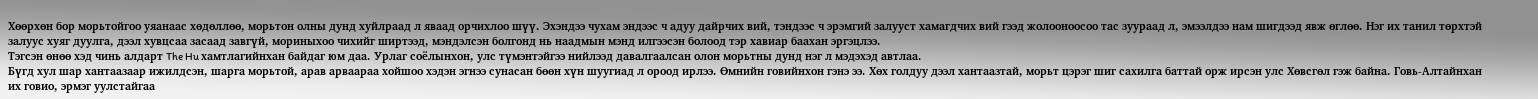Хөөрхөн бор морьтойгоо уяанаас хөдөллөө, морьтон олны дунд хуйлраад л яваад орчихлоо шүү. Эхэндээ чухам эндээс ч адуу дайрчих вий, тэндээс ч эрэмгий залууст хамагдчих вий гээд жолооноосоо тас зуураад л, эмээлдээ нам шигдээд явж өглөө. Нэг их танил төрхтэй залуус хуяг дуулга, дээл хувцсаа засаад завгүй, мориныхоо чихийг ширтээд, мэндэлсэн болгонд нь наадмын мэнд илгээсэн болоод тэр хавиар баахан эргэцлээ.
Тэгсэн өнөө хэд чинь алдарт The Hu хамтлагийнхан байдаг юм даа. Урлаг соёлынхон, улс түмэнтэйгээ нийлээд давалгаалсан олон морьтны дунд нэг л мэдэхэд автлаа.
Бүгд хул шар хантаазаар ижилдсэн, шарга морьтой, арав арваараа хойшоо хэдэн эгнээ сунасан бөөн хүн шуугиад л ороод ирлээ. Өмнийн говийнхон гэнэ ээ. Хөх голдуу дээл хантаазтай, морьт цэрэг шиг сахилга баттай орж ирсэн улс Хөвсгөл гэж байна. Говь-Алтайнхан их говио, эрмэг уулстайгаа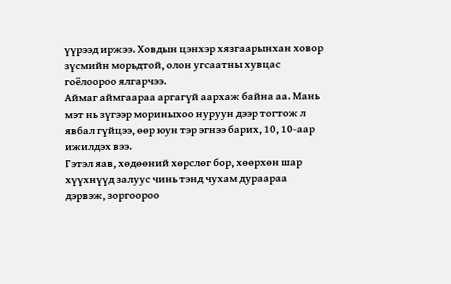үүрээд иржээ. Ховдын цэнхэр хязгаарынхан ховор зүсмийн морьдтой, олон угсаатны хувцас гоёлоороо ялгарчээ.
Аймаг аймгаараа аргагүй аархаж байна аа. Мань мэт нь зүгээр мориныхоо нуруун дээр тогтож л явбал гүйцээ, өөр юун тэр эгнээ барих, 10, 10-аар ижилдэх вээ.
Гэтэл яав, хөдөөний хөрслөг бор, хөөрхөн шар хүүхнүүд залуус чинь тэнд чухам дураараа дэрвэж, зоргоороо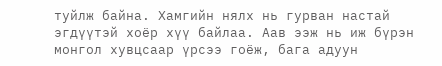туйлж байна. Хамгийн нялх нь гурван настай эгдүүтэй хоёр хүү байлаа. Аав ээж нь иж бүрэн монгол хувцсаар үрсээ гоёж, бага адуун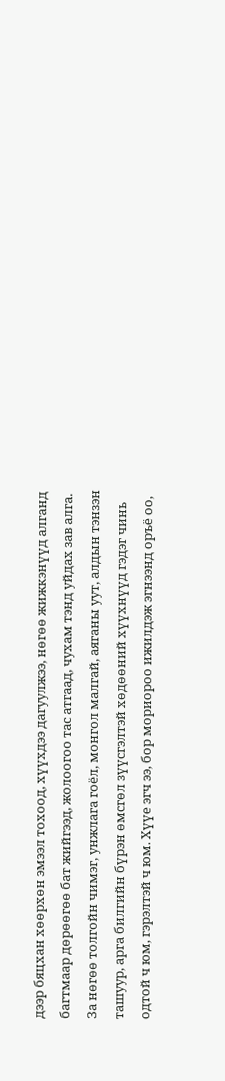дээр бяцхан хөөрхөн эмээл тохоод, хүүхдээ дагуулжээ, нөгөө жижкэнүүд алганд багтмаар дөрөөгөө бат жийгээд, жолоогоо тас атгаад, чухам тэнд уйдах зав алга. За нөгөө толгойн чимэг, унжлага гоёл, монгол малгай, аяганы уут, алдын тэнзэн ташуур, арга билгийн бүрэн өмсгөл зүүсгэлтэй хөдөөний хүүхнүүд гэдэг чинь одтой ч юм, гэрэлтэй ч юм. Хүүе эгч ээ, бор мориороо ижилдэж эгнээнд оръё оо,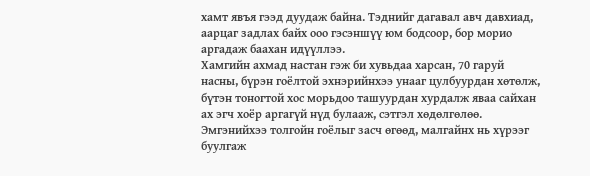хамт явъя гээд дуудаж байна. Тэднийг дагавал авч давхиад, аарцаг задлах байх ооо гэсэншүү юм бодсоор, бор морио аргадаж баахан идүүллээ.
Хамгийн ахмад настан гэж би хувьдаа харсан, 70 гаруй насны, бүрэн гоёлтой эхнэрийнхээ унааг цулбуурдан хөтөлж, бүтэн тоногтой хос морьдоо ташуурдан хурдалж яваа сайхан ах эгч хоёр аргагүй нүд булааж, сэтгэл хөдөлгөлөө. Эмгэнийхээ толгойн гоёлыг засч өгөөд, малгайнх нь хүрээг буулгаж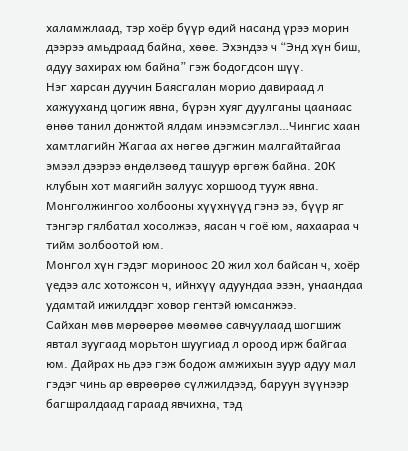халамжлаад, тэр хоёр бүүр өдий насанд үрээ морин дээрээ амьдраад байна, хөөе. Эхэндээ ч “Энд хүн биш, адуу захирах юм байна” гэж бодогдсон шүү.
Нэг харсан дуучин Баясгалан морио давираад л хажууханд цогиж явна, бүрэн хуяг дуулганы цаанаас өнөө танил донжтой ялдам инээмсэглэл…Чингис хаан хамтлагийн Жагаа ах нөгөө дэгжин малгайтайгаа эмээл дээрээ өндөлзөөд ташуур өргөж байна. 20К клубын хот маягийн залуус хоршоод тууж явна. Монголжингоо холбооны хүүхнүүд гэнэ ээ, бүүр яг тэнгэр гялбатал хосолжээ, яасан ч гоё юм, яахаараа ч тийм золбоотой юм.
Монгол хүн гэдэг мориноос 20 жил хол байсан ч, хоёр үедээ алс хотожсон ч, ийнхүү адуундаа эзэн, унаандаа удамтай ижилддэг ховор гентэй юмсанжээ.
Сайхан мөв мөрөөрөө мөөмөө савчуулаад шогшиж явтал зуугаад морьтон шуугиад л ороод ирж байгаа юм. Дайрах нь дээ гэж бодож амжихын зуур адуу мал гэдэг чинь ар өврөөрөө сүлжилдээд, баруун зүүнээр багшралдаад гараад явчихна, тэд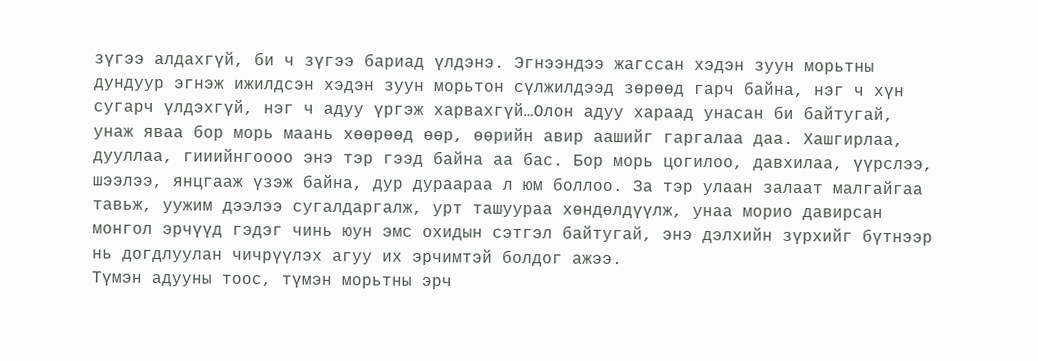зүгээ алдахгүй, би ч зүгээ бариад үлдэнэ. Эгнээндээ жагссан хэдэн зуун морьтны дундуур эгнэж ижилдсэн хэдэн зуун морьтон сүлжилдээд зөрөөд гарч байна, нэг ч хүн сугарч үлдэхгүй, нэг ч адуу үргэж харвахгүй…Олон адуу хараад унасан би байтугай, унаж яваа бор морь маань хөөрөөд өөр, өөрийн авир аашийг гаргалаа даа. Хашгирлаа, дууллаа, гииийнгоооо энэ тэр гээд байна аа бас. Бор морь цогилоо, давхилаа, үүрслээ, шээлээ, янцгааж үзэж байна, дур дураараа л юм боллоо. За тэр улаан залаат малгайгаа тавьж, уужим дээлээ сугалдаргалж, урт ташуураа хөндөлдүүлж, унаа морио давирсан монгол эрчүүд гэдэг чинь юун эмс охидын сэтгэл байтугай, энэ дэлхийн зүрхийг бүтнээр нь догдлуулан чичрүүлэх агуу их эрчимтэй болдог ажээ.
Түмэн адууны тоос, түмэн морьтны эрч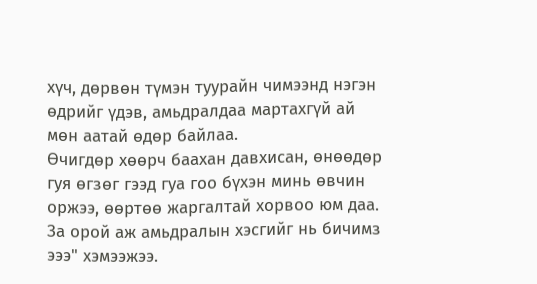хүч, дөрвөн түмэн туурайн чимээнд нэгэн өдрийг үдэв, амьдралдаа мартахгүй ай мөн аатай өдөр байлаа.
Өчигдөр хөөрч баахан давхисан, өнөөдөр гуя өгзөг гээд гуа гоо бүхэн минь өвчин оржээ, өөртөө жаргалтай хорвоо юм даа.
За орой аж амьдралын хэсгийг нь бичимз эээ" хэмээжээ.